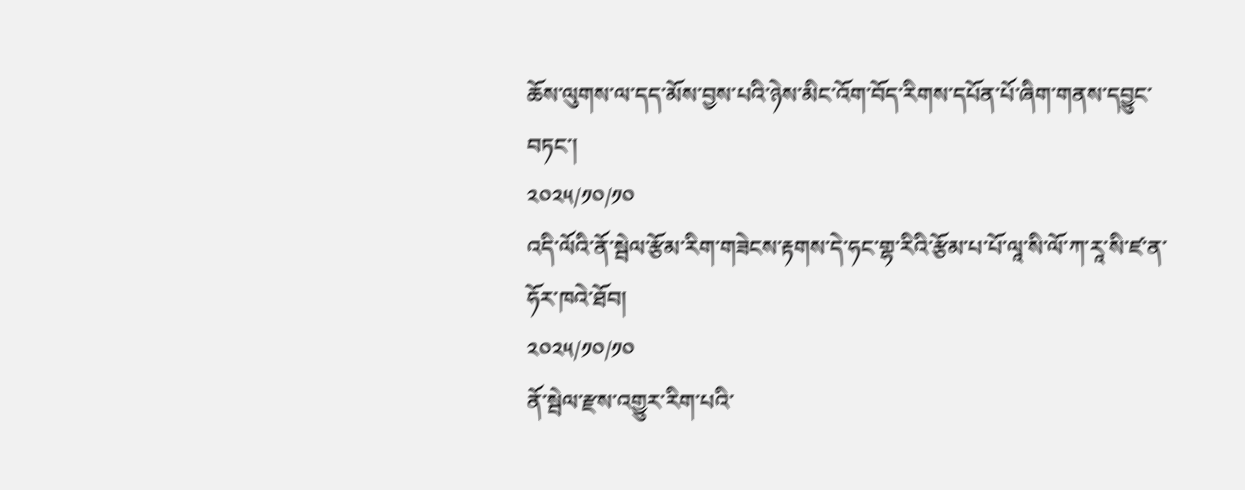ཆོས་ལུགས་ལ་དད་མོས་བྱས་པའི་ཉེས་མིང་འོག་བོད་རིགས་དཔོན་པོ་ཞིག་གནས་དབྱུང་བཏང་།
༢༠༢༥/༡༠/༡༠
འདི་ལོའི་ནོ་སྦེལ་རྩོམ་རིག་གཟེངས་རྟགས་དེ་ཧང་གྷ་རིའི་རྩོམ་པ་པོ་ལཱ་སི་ལོ་ཀ་རཱ་སི་ཛ་ན་ཧོར་ཁའེ་ཐོབ།
༢༠༢༥/༡༠/༡༠
ནོ་སྦེལ་རྫས་འགྱུར་རིག་པའི་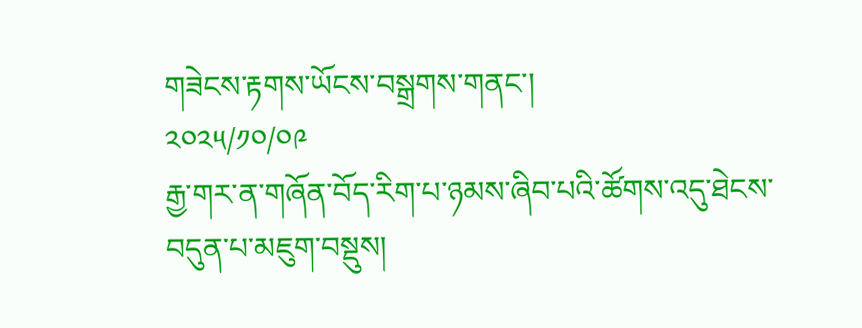གཟེངས་རྟགས་ཡོངས་བསྒྲགས་གནང་།
༢༠༢༥/༡༠/༠༩
རྒྱ་གར་ན་གཞོན་བོད་རིག་པ་ཉམས་ཞིབ་པའི་ཚོགས་འདུ་ཐེངས་བདུན་པ་མཇུག་བསྡུས།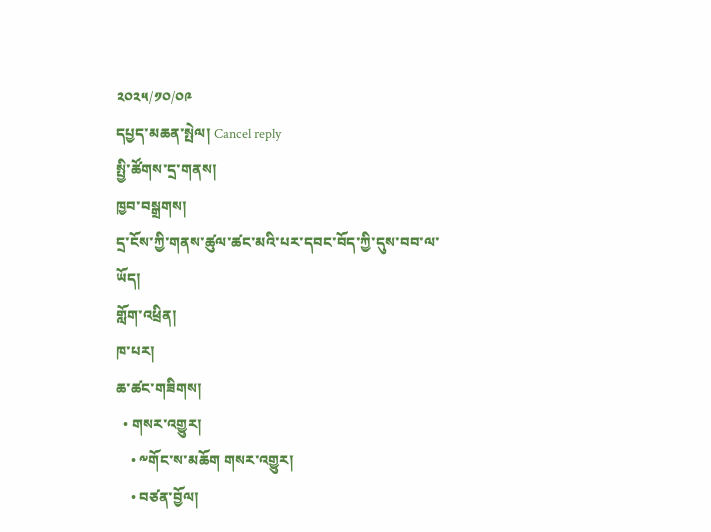༢༠༢༥/༡༠/༠༩
དཔྱད་མཆན་སྤེལ། Cancel reply
སྤྱི་ཚོགས་དྲ་གནས།
ཁྱབ་བསྒྲགས།
དྲ་ངོས་ཀྱི་གནས་ཚུལ་ཚང་མའི་པར་དབང་བོད་ཀྱི་དུས་བབ་ལ་ཡོད།
གློག་འཕྲིན།
ཁ་པར།
ཆ་ཚང་གཟིགས།
  • གསར་འགྱུར།
    • ༸གོང་ས་མཆོག གསར་འགྱུར།
    • བཙན་བྱོལ།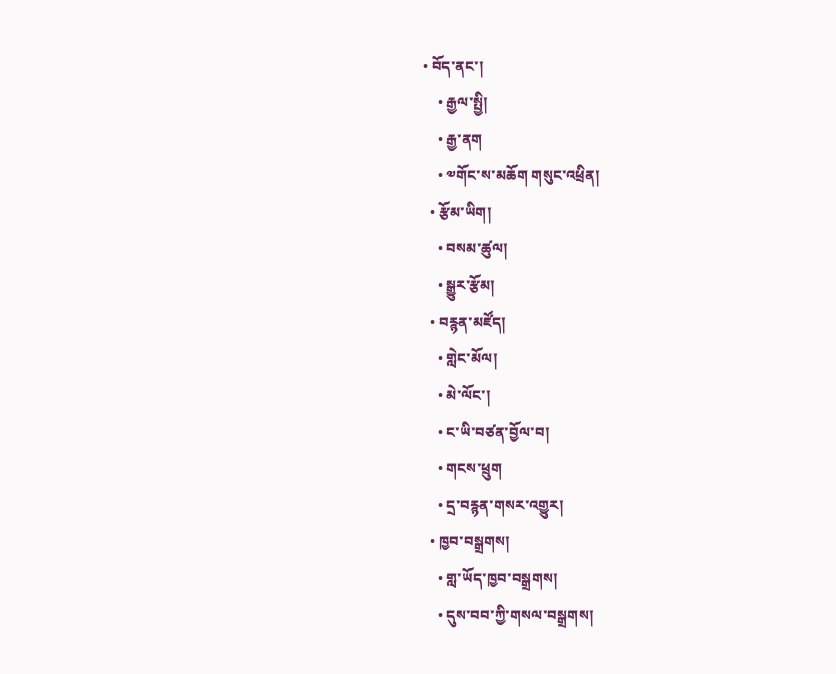• བོད་ནང་།
    • རྒྱལ་སྤྱི།
    • རྒྱ་ནག
    • ༧གོང་ས་མཆོག གསུང་འཕྲིན།
  • རྩོམ་ཡིག།
    • བསམ་ཚུལ།
    • སྒྱུར་རྩོམ།
  • བརྙན་མཛོད།
    • གླེང་མོལ།
    • མེ་ལོང་།
    • ང་ཡི་བཙན་བྱོལ་བ།
    • གངས་ཕྲུག
    • དྲ་བརྙན་གསར་འགྱུར།
  • ཁྱབ་བསྒྲགས།
    • གླ་ཡོད་ཁྱབ་བསྒྲགས།
    • དུས་བབ་ཀྱི་གསལ་བསྒྲགས།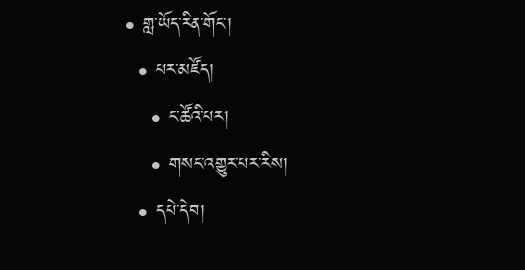• གླ་ཡོད་རིན་གོང་།
  • པར་མཛོད།
    • ང་ཚོའི་པར།
    • གསང་འགྱུར་པར་རིས།
  • དཔེ་དེབ།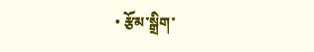• རྩོམ་སྒྲིག་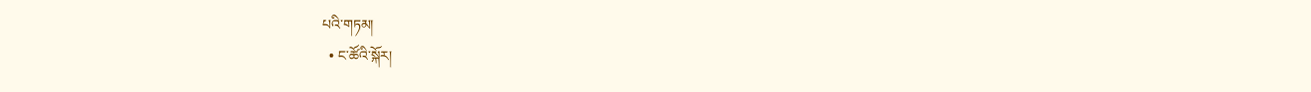པའི་གཏམ།
  • ང་ཚོའི་སྐོར།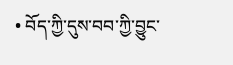• བོད་ཀྱི་དུས་བབ་ཀྱི་བྱུང་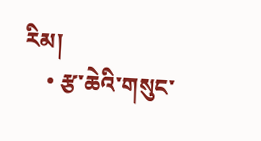རིམ།
    • རྩ་ཆེའི་གསུང་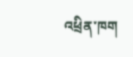འཕྲིན་ཁག